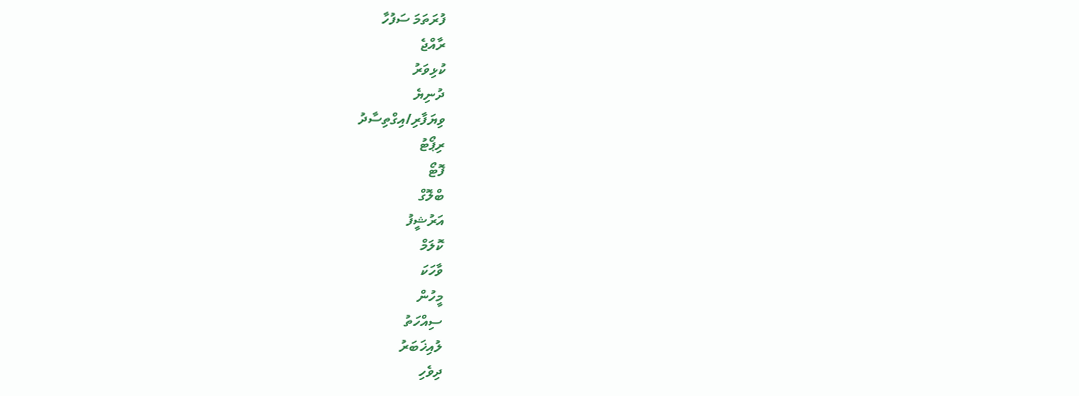ފުރަތަމަ ސަފުހާ
ރާއްޖެ
ކުޅިވަރު
ދުނިޔެ
ވިޔަފާރި/އިގްތިސާދު
ރިޕޯޓު
ފޮޓޯ
ބްލޮގް
އަރުޝީފު
ކޮލަމް
ވާހަކަ
މީހުން
ސިއްހަތު
ލުއިޚަބަރު
ދިވެހި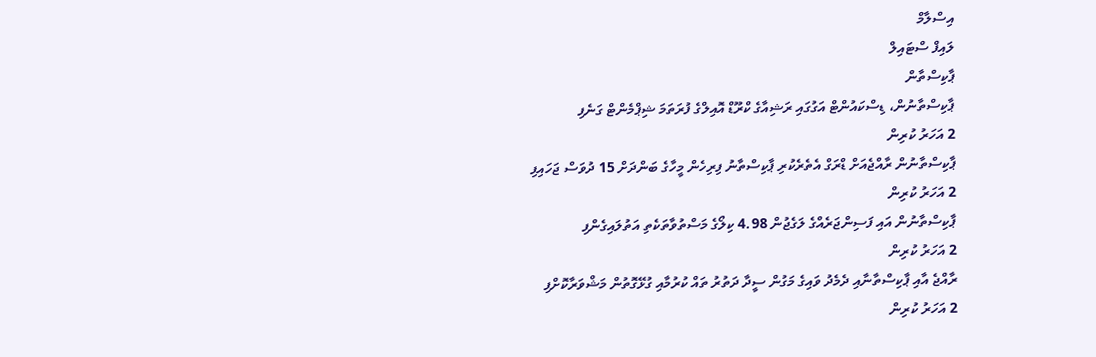އިސްލާމް
ލައިފް ސްޓައިލް
ޕާކިސްތާން
ޕާކިސްތާނުން، ޑިސްކައުންޓް އަގުގައި ރަޝިއާގެ ކްރޫޑް އޮއިލްގެ ފުރަތަމަ ޝިޕްމެންޓް ގަނެފި
2 އަހަރު ކުރިން
ޕާކިސްތާނުން ރާއްޖެއަށް ޑްރަގް އެތެރެކުރި ޕާކިސްތާނު ފިރިހެން މީހާގެ ބަންދަށް 15 ދުވަސް ޖަހައިފި
2 އަހަރު ކުރިން
ޕާކިސްތާނުން އައި ފަސިންޖަރެއްގެ ލަގެޖުން 4.98 ކިލޯގެ މަސްތުވާތަކެތި އަތުލައިގެންފި
2 އަހަރު ކުރިން
ރާއްޖެ އާއި ޕާކިސްތާނާއި ދެމެދު ވައިގެ މަގުން ސީދާ ދަތުރު ތައް ކުރުމާއި ގުޅޭގޮތުން މަޝްވަރާކޮށްފި
2 އަހަރު ކުރިން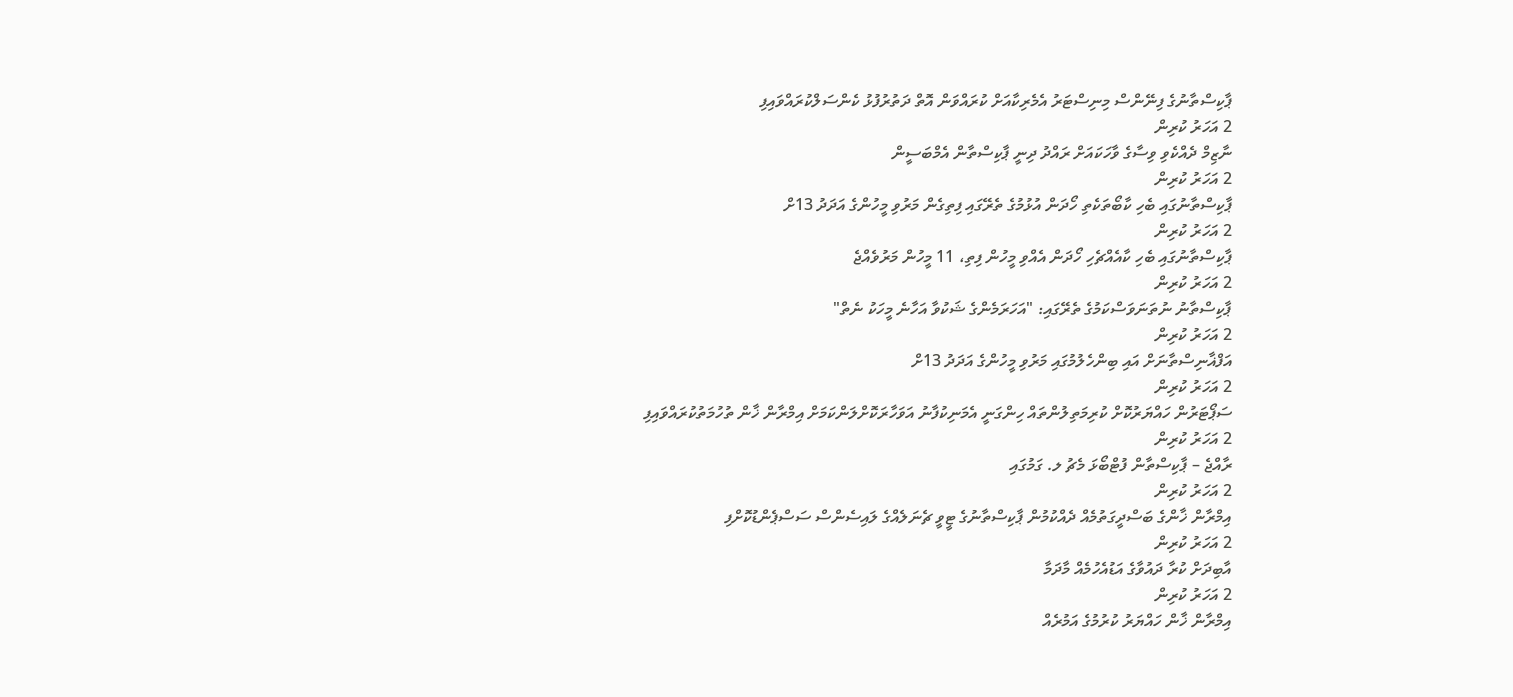ޕާކިސްތާނުގެ ފިނޭންސް މިނިސްޓަރު އެމެރިކާއަށް ކުރައްވަން އޮތް ދަތުރުފުޅު ކެންސަލްކުރައްވައިފި
2 އަހަރު ކުރިން
ނާޒިމް ދެއްކެވި ވިސާގެ ވާހަކައަށް ރައްދު ދިނީ ޕާކިސްތާން އެމްބަސީން
2 އަހަރު ކުރިން
ޕާކިސްތާނުގައި ބެހި ކާބޯތަކެތި ހޯދަން އުޅުމުގެ ތެރޭގައި ފިތިގެން މަރުވި މީހުންގެ އަދަދު 13ށް
2 އަހަރު ކުރިން
ޕާކިސްތާނުގައި ބެހި ކާއެއްޗެހި ހޯދަން އެއްވި މީހުން ފިތި، 11 މީހުން މަރުވެއްޖެ
2 އަހަރު ކުރިން
ޕާކިސްތާނު ނުތަނަވަސްކަމުގެ ތެރޭގައި: "އަހަރަމެންގެ ޝަކުވާ އަހާނެ މީހަކު ނެތް"
2 އަހަރު ކުރިން
އަފްޣާނިސްތާނަށް އައި ބިންހެލުމުގައި މަރުވި މީހުންގެ އަދަދު 13ށް
2 އަހަރު ކުރިން
ސަޕޯޓަރުން ހައްޔަރުކޮށް ކުރިމަތިލުންތައް ހިންގަނީ އެމަނިކުފާނު އަވަހާރަކޮށްލަންކަމަށް އިމްރާން ޚާން ތުހުމަތުކުރައްވައިފި
2 އަހަރު ކުރިން
ރާއްޖެ – ޕާކިސްތާން ފުޓްބޯޅަ މެޗު ލ. ގަމުގައި
2 އަހަރު ކުރިން
އިމްރާން ޚާންގެ ބަސްދީގަތުމެއް ދެއްކުމުން ޕާކިސްތާނުގެ ޓީވީ ޗެނަލެއްގެ ލައިސެންސް ސަސްޕެންޑުކޮށްފި
2 އަހަރު ކުރިން
އާބިދަށް ކުރާ ދައުވާގެ އަޑުއެހުމެއް މާދަމާ
2 އަހަރު ކުރިން
އިމްރާން ޚާން ހައްޔަރު ކުރުމުގެ އަމުރެއް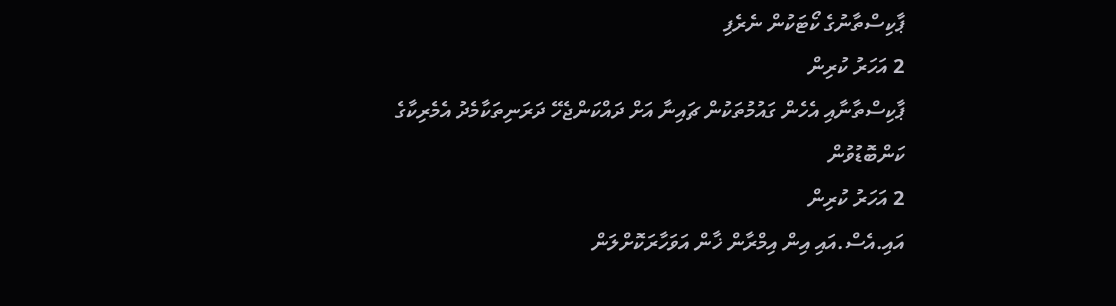ޕާކިސްތާނުގެ ކޯޓަކުން ނެރެފި
2 އަހަރު ކުރިން
ޕާކިސްތާނާއި އެހެން ގައުމުތަކުން ޗައިނާ އަށް ދައްކަންޖެހޭ ދަރަނިތަކާމެދު އެމެރިކާގެ ކަންބޮޑުވުން
2 އަހަރު ކުރިން
އައި.އެސް.އައި އިން އިމްރާން ޚާން އަވަހާރަކޮށްލަން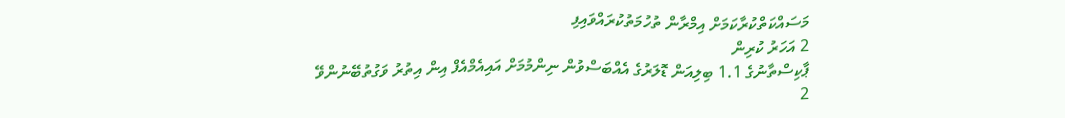މަސައްކަތްކުރާކަމަށް އިމްރާން ތުހުމަތުކުރައްވައިފި
2 އަހަރު ކުރިން
ޕާކިސްތާނުގެ 1.1 ބިލިއަން ޑޮލަރުގެ އެއްބަސްވުން ނިންމުމަށް އައިއެމްއެފް އިން އިތުރު ވަގުތުބޭނުންވޭ
2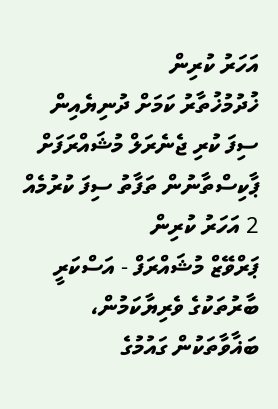އަހަރު ކުރިން
ޚުދުމުޚުތާރު ކަމަށް ދުނިޔެއިން ސިފަ ކުރި ޖެނެރަލް މުޝައްރަފަށް ޕާކިސްތާނުން ތަފާތު ސިފަ ކުރުމެއް
2 އަހަރު ކުރިން
ޕަރްވޭޒް މުޝައްރަފް - އަސްކަރީ ބާރުތަކުގެ ވެރިޔާކަމުން، ބަޣާވާތަކުން ގައުމުގެ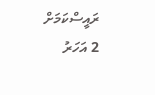ރައީސްކަމަށް
2 އަހަރު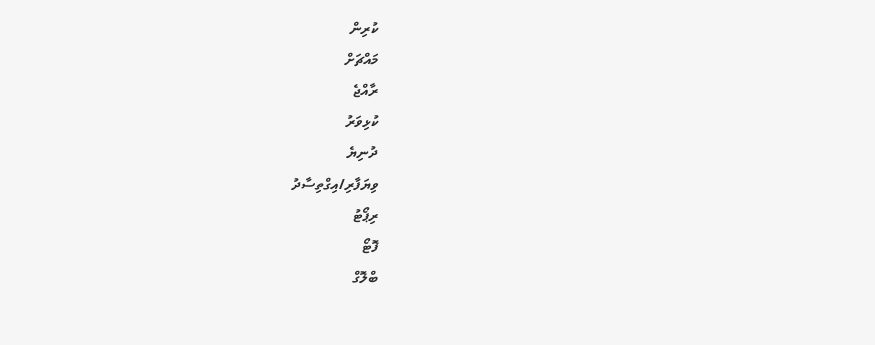ކުރިން
މައްޗަށް
ރާއްޖެ
ކުޅިވަރު
ދުނިޔެ
ވިޔަފާރި/އިގްތިސާދު
ރިޕޯޓު
ފޮޓޯ
ބްލޮގް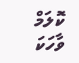ކޮލަމް
ވާހަކަ